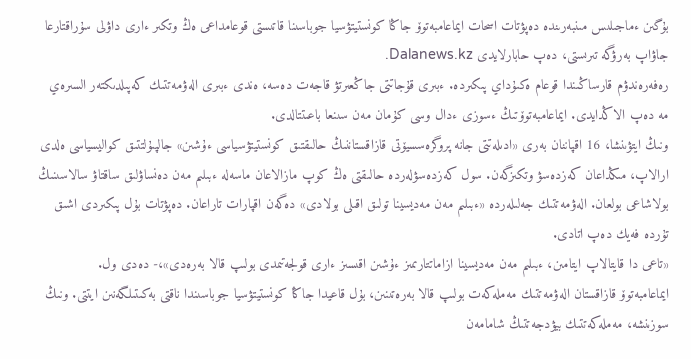بۇگىن ءماجىلىس مىنبەرىندە دەپۋتات اسحات ايماعامبەتوۆ جاڭا كونستيتۋسيا جوباسىنا قاتىستى قوعامداعى ەڭ وتكىر ءارى داۋلى سۇراقتارعا جاۋاپ بەرۋگە تىرىستى، دەپ حابارلايدى Dalanews.kz.
رەفەرەندۋم قارساڭىندا قوعام ەكىۇداي پىكىردە. ءبىرى قۇجاتتى جاڭعىرتۋ قاجەت دەسە، ەندى ءبىرى الەۋمەتتىك كەپىلدىكتەر السىرەي مە دەپ الاڭدايدى. ايماعامبەتوۆتىڭ ءسوزى ءدال وسى كۇمان مەن سىنعا باعىتتالدى.
ونىڭ ايتۋىنشا، 16 اقپاننان بەرى «ادىلەتتى جانە پروگرەسسيۆتى قازاقستاننىڭ حالىقتىق كونستيتۋسياسى ءۇشىن» جالپىۇلتتىق كواليسياسى ەلدى ارالاپ، مىڭداعان كەزدەسۋ وتكىزگەن. سول كەزدەسۋلەردە حالىقتى ەڭ كوپ مازالاعان ماسەلە ءبىلىم مەن دەنساۋلىق ساقتاۋ سالاسىنىڭ بولاشاعى بولعان. الەۋمەتتىك جەلىلەردە «ءبىلىم مەن مەديسينا تولىق اقىلى بولادى» دەگەن اقپارات تاراعان. دەپۋتات بۇل پىكىردى اشىق تۇردە فەيك دەپ اتادى.
«تاعى دا قايتالاپ ايتامىن، ءبىلىم مەن مەديسينا ازاماتتارىمىز ءۇشىن اقىسىز ءارى قولجەتىمدى بولىپ قالا بەرەدى»،- دەدى ول.
ايماعامبەتوۆ قازاقستان الەۋمەتتىك مەملەكەت بولىپ قالا بەرەتىنىن، بۇل قاعيدا جاڭا كونستيتۋسيا جوباسىندا ناقتى بەكىتىلگەنىن ايتتى. ونىڭ سوزىنشە، مەملەكەتتىك بيۋدجەتتىڭ شامامەن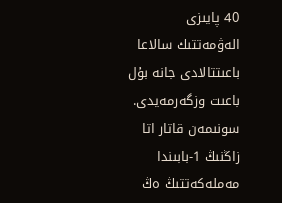40 پايىزى الەۋمەتتىك سالاعا باعىتتالادى جانە بۇل باعىت وزگەرمەيدى. سونىمەن قاتار اتا زاڭنىڭ 1-بابىندا مەملەكەتتىڭ ەڭ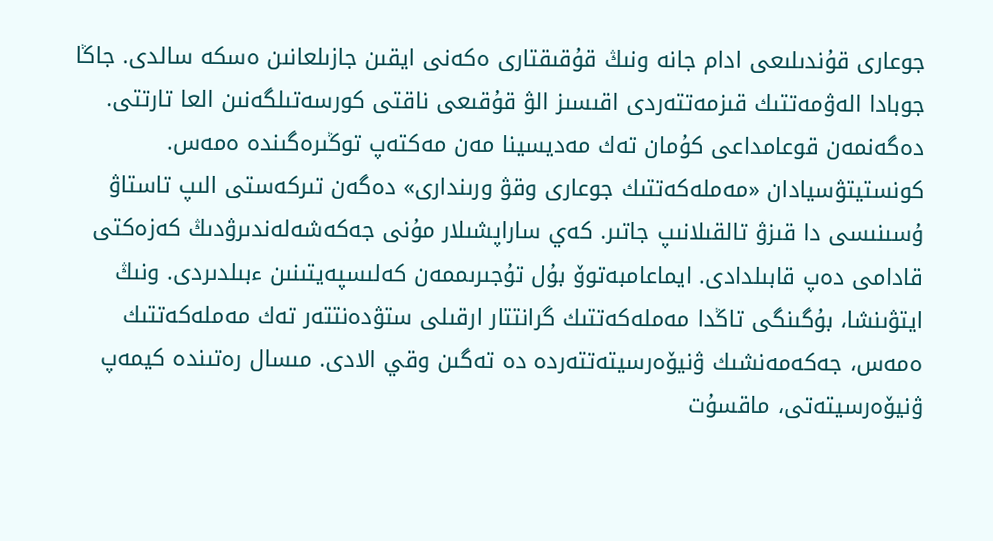جوعارى قۇندىلىعى ادام جانە ونىڭ قۇقىقتارى ەكەنى ايقىن جازىلعانىن ەسكە سالدى. جاڭا جوبادا الەۋمەتتىك قىزمەتتەردى اقىسىز الۋ قۇقىعى ناقتى كورسەتىلگەنىن العا تارتتى.
دەگەنمەن قوعامداعى كۇمان تەك مەديسينا مەن مەكتەپ توڭىرەگىندە ەمەس. كونستيتۋسيادان «مەملەكەتتىك جوعارى وقۋ ورىندارى» دەگەن تىركەستى الىپ تاستاۋ ۇسىنىسى دا قىزۋ تالقىلانىپ جاتىر. كەي ساراپشىلار مۇنى جەكەشەلەندىرۋدىڭ كەزەكتى قادامى دەپ قابىلدادى. ايماعامبەتوۆ بۇل تۇجىرىممەن كەلىسپەيتىنىن ءبىلدىردى. ونىڭ ايتۋىنشا، بۇگىنگى تاڭدا مەملەكەتتىك گرانتتار ارقىلى ستۋدەنتتەر تەك مەملەكەتتىك ەمەس، جەكەمەنشىك ۋنيۆەرسيتەتتەردە دە تەگىن وقي الادى. مىسال رەتىندە كيمەپ ۋنيۆەرسيتەتى، ماقسۇت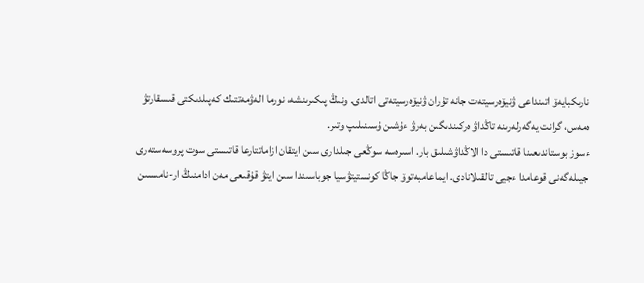نارىكبايەۆ اتىنداعى ۋنيۆەرسيتەت جانە تۇران ۋنيۆەرسيتەتى اتالدى. ونىڭ پىكىرىنشە، نورما الەۋمەتتىك كەپىلدىكتى قىسقارتۋ ەمەس، گرانت يەگەرلەرىنە تاڭداۋ ەركىندىگىن بەرۋ ءۇشىن ۇسىنىلىپ وتىر.
ءسوز بوستاندىعىنا قاتىستى دا الاڭداۋشىلىق بار. اسىرەسە سوڭعى جىلدارى سىن ايتقان ازاماتتارعا قاتىستى سوت پروسەستەرى جيىلەگەنى قوعامدا ءجيى تالقىلانادى. ايماعامبەتوۆ جاڭا كونستيتۋسيا جوباسىندا سىن ايتۋ قۇقىعى مەن ادامنىڭ ار-نامىسىن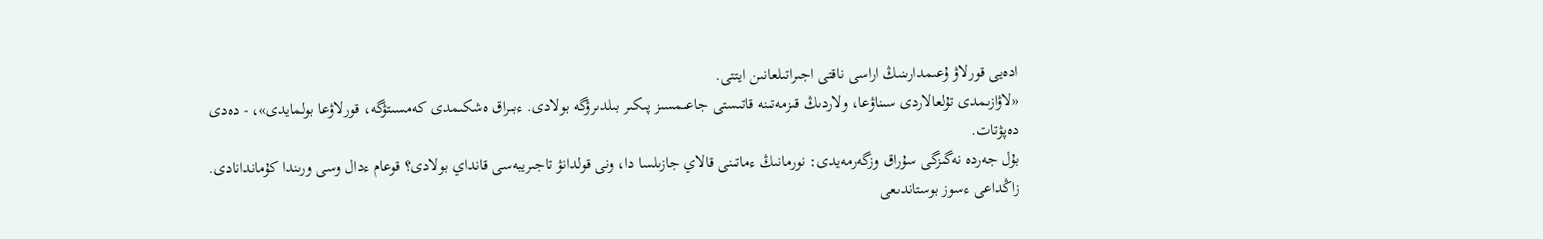ادەيى قورلاۋ ۇعىمدارىنىڭ اراسى ناقتى اجىراتىلعانىن ايتتى.
«لاۋازىمدى تۇلعالاردى سىناۋعا، ولاردىڭ قىزمەتىنە قاتىستى جاعىمسىز پىكىر بىلدىرۋگە بولادى. ءبىراق ەشكىمدى كەمسىتۋگە، قورلاۋعا بولمايدى»، - دەدى دەپۋتات.
بۇل جەردە نەگىزگى سۇراق وزگەرمەيدى: نورمانىڭ ءماتىنى قالاي جازىلسا دا، ونى قولدانۋ تاجىريبەسى قانداي بولادى؟ قوعام ءدال وسى ورىندا كۇماندانادى. زاڭداعى ءسوز بوستاندىعى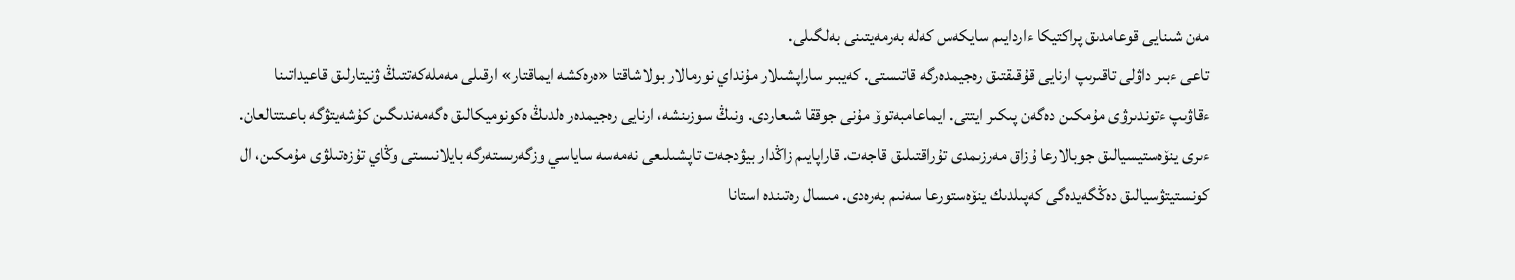مەن شىنايى قوعامدىق پراكتيكا ءاردايىم سايكەس كەلە بەرمەيتىنى بەلگىلى.
تاعى ءبىر داۋلى تاقىرىپ ارنايى قۇقىقتىق رەجيمدەرگە قاتىستى. كەيبىر ساراپشىلار مۇنداي نورمالار بولاشاقتا «ەرەكشە ايماقتار» ارقىلى مەملەكەتتىڭ ۋنيتارلىق قاعيداتىنا ءقاۋىپ ءتوندىرۋى مۇمكىن دەگەن پىكىر ايتتى. ايماعامبەتوۆ مۇنى جوققا شىعاردى. ونىڭ سوزىنشە، ارنايى رەجيمدەر ەلدىڭ ەكونوميكالىق ەگەمەندىگىن كۇشەيتۋگە باعىتتالعان. ءىرى ينۆەستيسيالىق جوبالارعا ۇزاق مەرزىمدى تۇراقتىلىق قاجەت. قاراپايىم زاڭدار بيۋدجەت تاپشىلىعى نەمەسە ساياسي وزگەرىستەرگە بايلانىستى وڭاي تۇزەتىلۋى مۇمكىن، ال كونستيتۋسيالىق دەڭگەيدەگى كەپىلدىك ينۆەستورعا سەنىم بەرەدى. مىسال رەتىندە استانا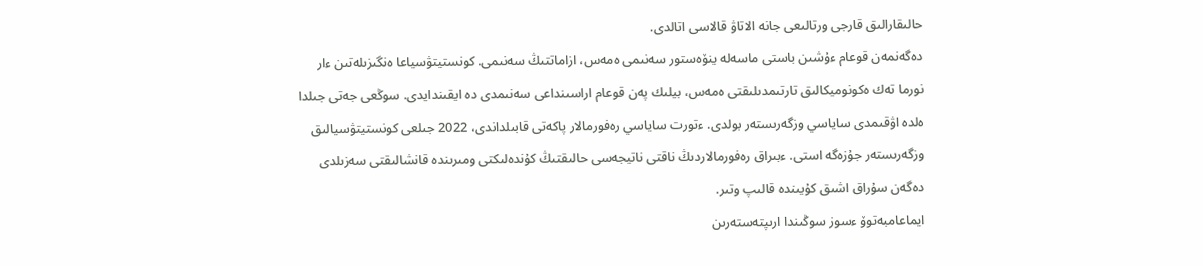حالىقارالىق قارجى ورتالىعى جانە الاتاۋ قالاسى اتالدى.
دەگەنمەن قوعام ءۇشىن باستى ماسەلە ينۆەستور سەنىمى ەمەس، ازاماتتىڭ سەنىمى. كونستيتۋسياعا ەنگىزىلەتىن ءار نورما تەك ەكونوميكالىق تارتىمدىلىقتى ەمەس، بيلىك پەن قوعام اراسىنداعى سەنىمدى دە ايقىندايدى. سوڭعى جەتى جىلدا ەلدە اۋقىمدى ساياسي وزگەرىستەر بولدى. ءتورت ساياسي رەفورمالار پاكەتى قابىلداندى، 2022 جىلعى كونستيتۋسيالىق وزگەرىستەر جۇزەگە استى. ءبىراق رەفورمالاردىڭ ناقتى ناتيجەسى حالىقتىڭ كۇندەلىكتى ومىرىندە قانشالىقتى سەزىلدى دەگەن سۇراق اشىق كۇيىندە قالىپ وتىر.
ايماعامبەتوۆ ءسوز سوڭىندا ارىپتەستەرىن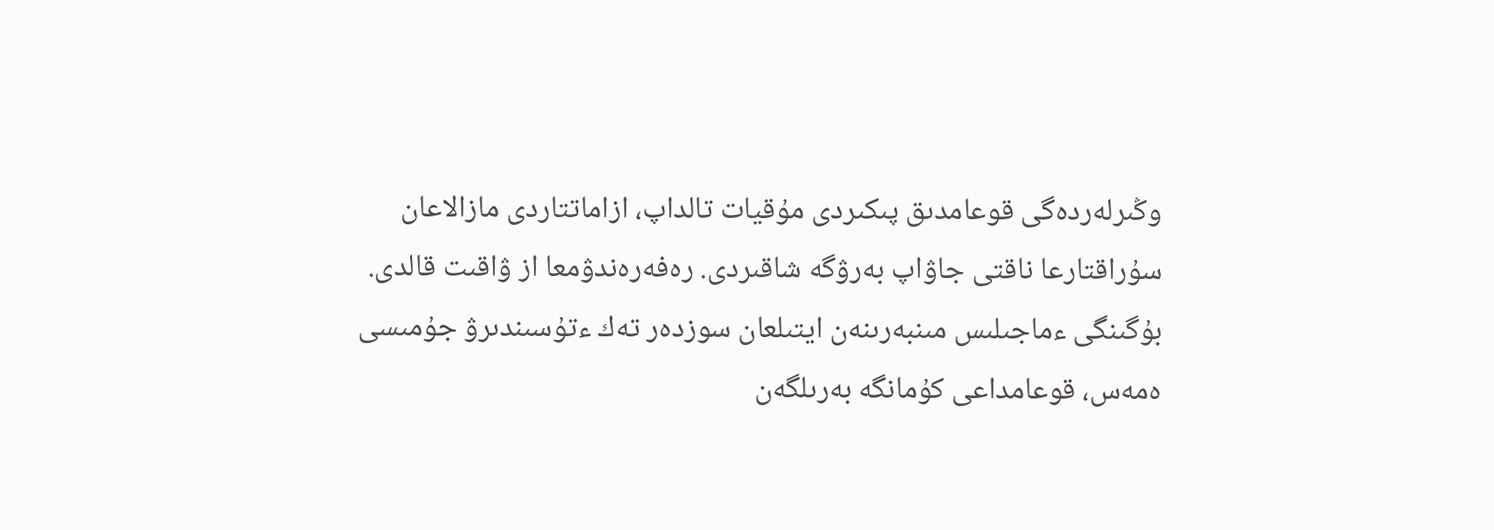وڭىرلەردەگى قوعامدىق پىكىردى مۇقيات تالداپ، ازاماتتاردى مازالاعان سۇراقتارعا ناقتى جاۋاپ بەرۋگە شاقىردى. رەفەرەندۋمعا از ۋاقىت قالدى. بۇگىنگى ءماجىلىس مىنبەرىنەن ايتىلعان سوزدەر تەك ءتۇسىندىرۋ جۇمىسى ەمەس، قوعامداعى كۇمانگە بەرىلگەن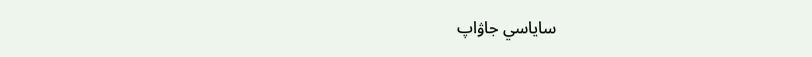ساياسي جاۋاپ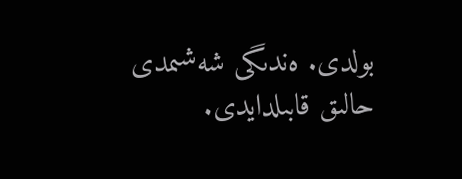بولدى. ەندىگى شەشىمدى حالىق قابىلدايدى.